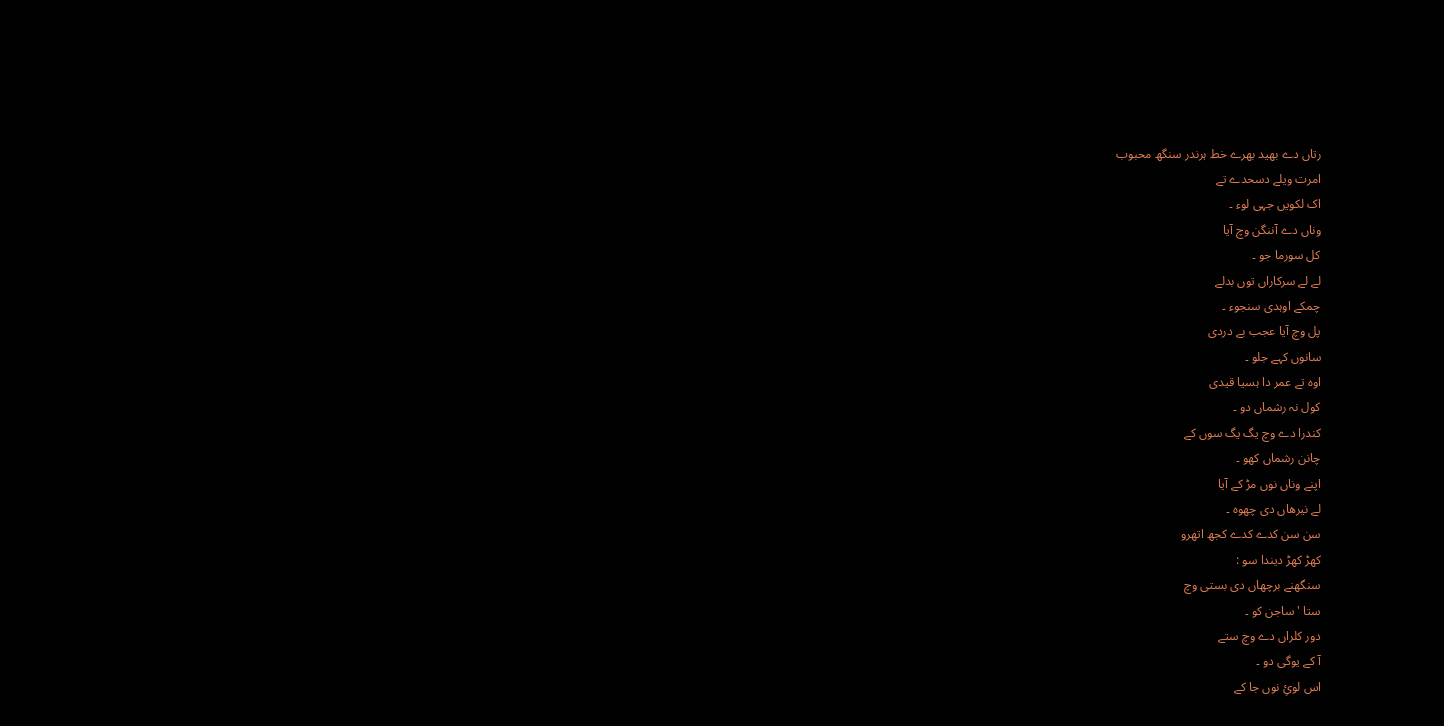رتاں دے بھید بھرے خط ہرندر سنگھ محبوب
امرت ویلے دسحدے تے
اک لکویں جہی لوء ۔
وناں دے آننگن وچ آیا
کل سورما جو ۔
لے لے سرکاراں توں بدلے
چمکے اوہدی سنجوء ۔
پل وچ آیا عجب بے دردی
سانوں کہے جلو ۔
اوہ تے عمر دا ہسیا قیدی
کول نہ رشماں دو ۔
کندرا دے وچ یگ یگ سوں کے
چانن رشماں کھو ۔
اپنے وناں نوں مڑ کے آیا
لے نیرھاں دی چھوہ ۔
سن سن کدے کدے کجھ اتھرو
کھڑ کھڑ دیندا سو :
سنگھنے برچھاں دی بستی وچ
ستا 'ساجن کو ۔
دور کلراں دے وچ ستے
آ کے یوگی دو ۔
اس لوئِ نوں جا کے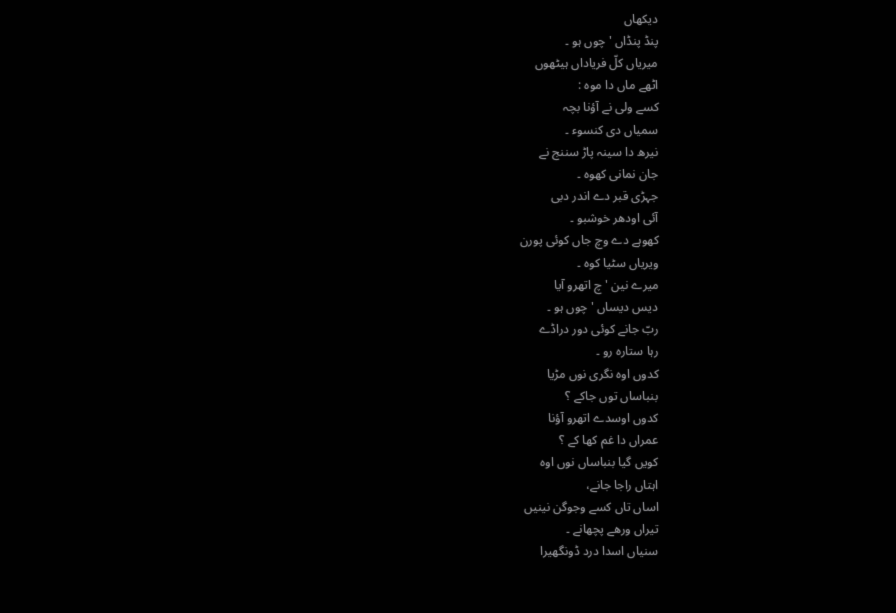دیکھاں
پنڈ پنڈاں 'چوں ہو ۔
میریاں کلّ فریاداں ہیٹھوں
اٹھے ماں دا موہ :
کسے ولی نے آؤنا بچہ
سمیاں دی کنسوء ۔
نیرھ دا سینہ پاڑ سننج نے
جان نمانی کھوہ ۔
جہڑی قبر دے اندر دبی
آئی اودھر خوشبو ۔
کھوہے دے وچ جاں کوئی پورن
ویریاں سٹیا کوہ ۔
میرے نین 'چ اتھرو آیا
دیس دیساں 'چوں ہو ۔
ربّ جانے کوئی دور دراڈے
رہا ستارہ رو ۔
کدوں اوہ نگری نوں مڑیا
بنباساں توں جاکے ؟
کدوں اوسدے اتھرو آؤنا
عمراں دا غم کھا کے ؟
کویں گیا بنباساں نوں اوہ
اہتاں راجا جانے،
اساں تاں کسے وجوگن نینیں
تیراں ورھے پچھانے ۔
سنیاں اسدا درد ڈونگھیرا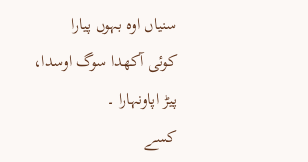سنیاں اوہ بہوں پیارا
کوئی آکھدا سوگ اوسدا،
پیڑ اپاونہارا ۔
کسے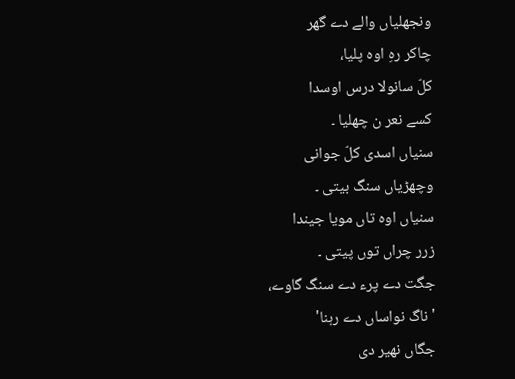ونجھلیاں والے دے گھر
چاکر رہِ اوہ پلیا،
کلّ سانولا درس اوسدا
کسے نعر ن چھلیا ۔
سنیاں اسدی کلّ جوانی
وچھڑیاں سنگ بیتی ۔
سنیاں اوہ تاں مویا جیندا
زرر چراں توں پیتی ۔
جگت دے پرء دے سنگ گاوے،
'ناگ نواساں دے رہنا'
جگاں نھیر دی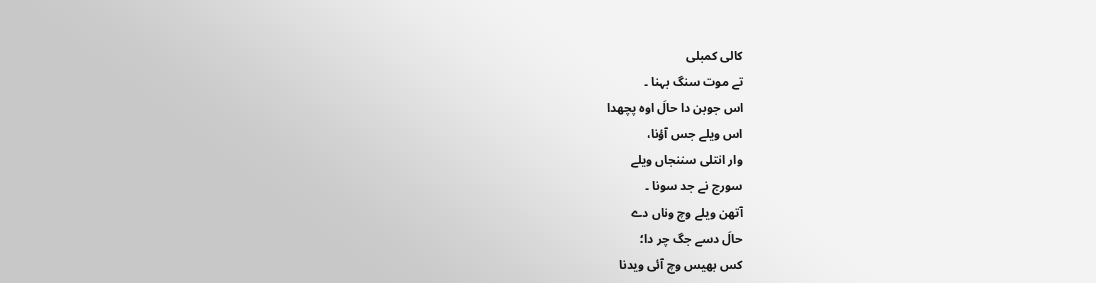کالی کمبلی
تے موت سنگ بہنا ۔
اس جوبن دا حالَ اوہ پچھدا
اس ویلے جس آؤنا،
وار انتلی سننجاں ویلے
سورج نے جد سونا ۔
آتھن ویلے وچ وناں دے
حالَ دسے جگ چر دا؛
کس بھیس وچ آئی ویدنا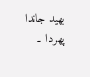بھید جاندا پھردا ۔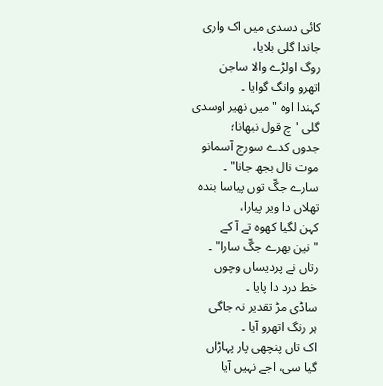کائی دسدی میں اک واری
جاندا گلی بلایا،
روگ اولڑے والا ساجن
اتھرو وانگ گوایا ۔
کہندا اوہ "میں نھیر اوسدی
گلی 'چ قول نبھانا؛
جدوں کدے سورج آسمانو
موت نال بجھ جانا" ۔
سارے جگّ توں پیاسا بندہ
تھلاں دا ویر پیارا،
کہن لگیا کھوہ تے آ کے
"نین بھرے جگّ سارا" ۔
رتاں نے پردیساں وچوں
خط درد دا پایا ۔
ساڈی مڑ تقدیر نہ جاگی
ہر رنگ اتھرو آیا ۔
اک تاں پنچھی پار پہاڑاں
گیا سی، اجے نہیں آیا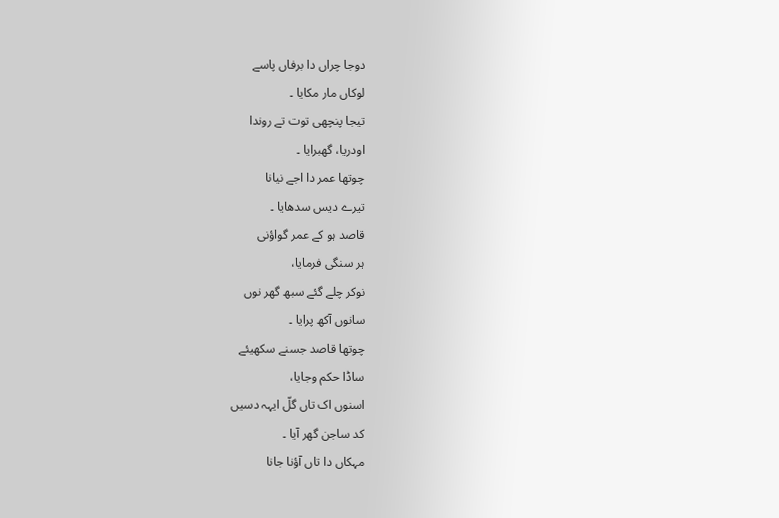دوجا چراں دا برفاں پاسے
لوکاں مار مکایا ۔
تیجا پنچھی توت تے روندا
اودریا، گھبرایا ۔
چوتھا عمر دا اجے نیانا
تیرے دیس سدھایا ۔
قاصد ہو کے عمر گواؤنی
ہر سنگی فرمایا،
نوکر چلے گئے سبھ گھر نوں
سانوں آکھ پرایا ۔
چوتھا قاصد جسنے سکھیئے
ساڈا حکم وجایا،
اسنوں اک تاں گلّ ایہہ دسیں
کد ساجن گھر آیا ۔
مہکاں دا تاں آؤنا جانا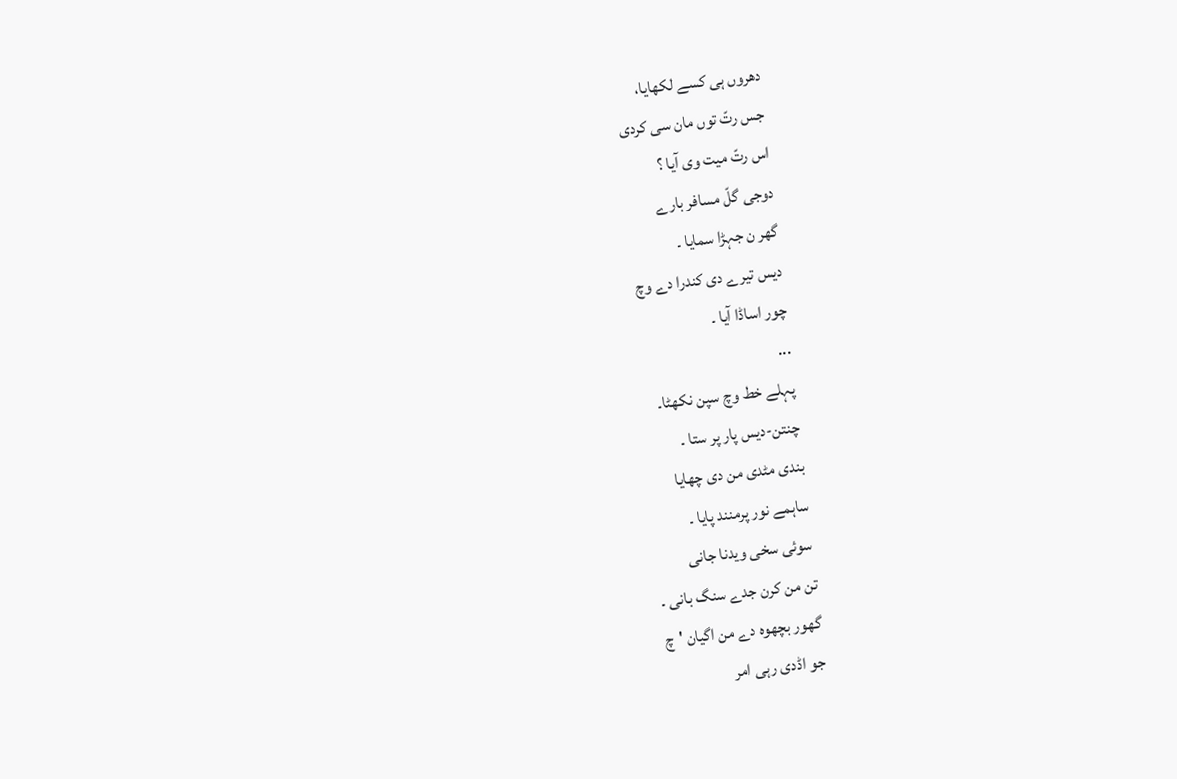دھروں ہی کسے لکھایا،
جس رتّ توں مان سی کردی
اس رتّ میت وی آیا ؟
دوجی گلّ مسافر بارے
گھر ن جہڑا سمایا ۔
دیس تیرے دی کندرا دے وچ
چور اساڈا آیا ۔
...
پہلے خط وچ سپن نکھٹا۔
چنتن-دیس پار پر ستا ۔
بندی مٹدی من دی چھایا
ساہمے نور پرمنند پایا ۔
سوئی سخی ویدنا جانی
تن من کرن جدے سنگ بانی ۔
گھور بچھوہ دے من اگیان 'چ
جو اڈدی رہی امر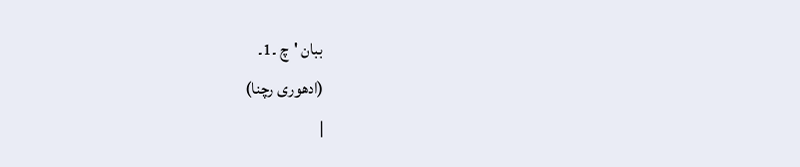ببان 'چ ۔1۔
(ادھوری رچنا)
|